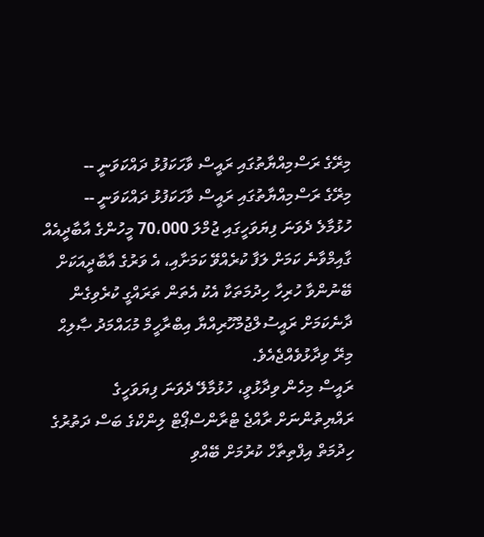މިރޭގެ ރަސްމިއްޔާތުގައި ރައީސް ވާހަކަފުޅު ދައްކަވަނީ --
މިރޭގެ ރަސްމިއްޔާތުގައި ރައީސް ވާހަކަފުޅު ދައްކަވަނީ --
ހުޅުމާލެ ދެވަނަ ފިޔަވަހީގައި ޖުމްލަ 70،000 މީހުންގެ އާބާދީއެއް ގާއިމްވާނެ ކަމަށް ލަފާ ކުރެއްވޭ ކަމަށާއި، އެ ވަރުގެ އާބާދީއަކަށް ބޭނުންވާ ހުރިހާ ހިދުމަތަކާ އެކު އެތަން ތަރައްގީ ކުރެވިގެން ދާނެކަމަށް ރައީސުލްޖުމްހޫރިއްޔާ އިބްރާހީމް މުޙައްމަދު ޞާލިޙް މިރޭ ވިދާޅުވެއްޖެއެވެ.
ރައީސް މިހެން ވިދާޅުވީ، ހުޅުމާލޭ ދެވަނަ ފިޔަވަހީގެ ރައްޔިތުންނަށް ރާއްޖެ ޓްރާންސްޕޯޓް ލިންކްގެ ބަސް ދަތުރުގެ ހިދުމަތް އިފްތިތާހް ކުރުމަށް ބޭއްވި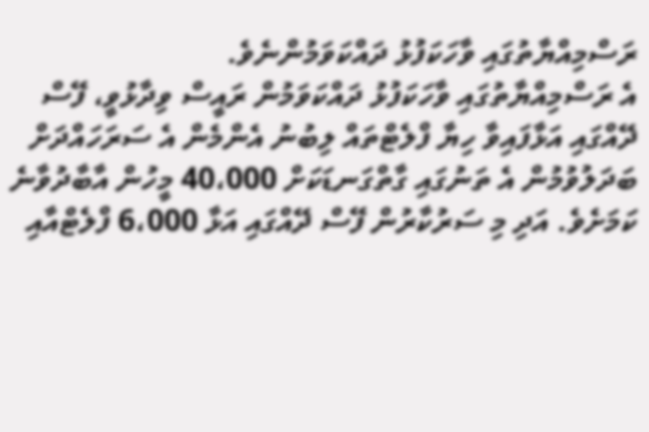ރަސްމިއްޔާތުގައި ވާހަކަފުޅު ދައްކަވަމުންނެވެ.
އެ ރަސްމިއްޔާތުގައި ވާހަކަފުޅު ދައްކަވަމުން ރައީސް ވިދާޅުވީ، ފޭސް ދޭއްގައި އަޅާފައިވާ ހިޔާ ފްލެޓްތައް ލިބުނު އެންމެން އެ ސަރަހައްދަށް ބަދަލުވުމުން އެ ތަނުގައި ގާތްގަނޑަކަށް 40،000 މީހުން އާބާދުވާނެ ކަމަށެވެ. އަދި މި ސަރުކާރުން ފޭސް ދޭއްގައި އަޅާ 6،000 ފްލެޓްއާއި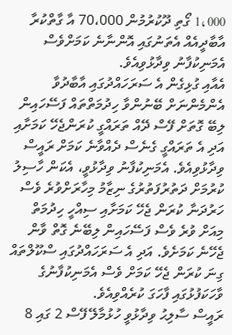1،000 ގޯތި ދޫކުރުމުން 70،000 އާ ގާތްކުރާ އާބާދީއެއް އެތަނުގައި އޮންނާނެ ކަމަށްވެސް އެމަނިކުފާނު ވިދާޅުވިއެވެ.
އެއާއި ގުޅިގެން އެ ސަރަހައްދުގައި އާބާދުވާ އެންމެންނަށް ބޭނުންވާ ހިދުމަތްތައް ފަސޭހައިން ލިބޭ ގޮތަށް ފޭސް ދޭއް ތަރައްގީ ކުރަންޖެހޭ ކަމަށާއި އަދި އެ ތަރައްގީ ގެނެސް ދެއްވާނެ ކަމަށް ރައީސް ވިދާޅުވިއެވެ. އެމަނިކުފާނު ވިދާޅުވީ، އެކަން ހާސިލު ކުރުމަށް ދަތުރުފަތުރުގެ ނިޒާމު މިހާރަށްވުރެ ވެސް ހަރުދަނާ ކުރަން ޖެހޭ ކަމަށާއި ސިއްހީ ހިދުމަތް މިއަށް ވުރެ ވެސް ފަސޭހައިން ލިބޭނެ ގޮތް ވާން ޖެހޭނެ ކަމަށެވެ. އަދި އެ ސަރަހައްދުގައި ސްކޫލްތައް ގިނަ ކުރަން ޖެހޭ ކަމަށް ވެސް އެމަނިކުފާނުގެ ވާހަކަފުޅުގައި ފާހަގަ ކުރެއްވިއެވެ.
ރައީސް ސާލިޙު ވިދާޅުވީ ހުޅުމާލޭ ފޭސް 2 ގައި 8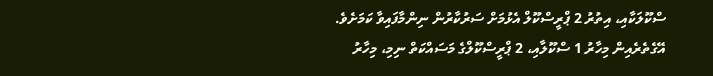ސްކޫލަކާއި، އިތުރު 2 ޕްރީސްކޫލް އެޅުމަށް ސަރުކާރުން ނިންމާފައިވާ ކަމަށެވެ. އޭގެތެރެއިން މިހާރު 1 ސްކޫލާއި، 2 ޕްރީސްކޫލްގެ މަސައްކަތް ނިމި، މިހާރު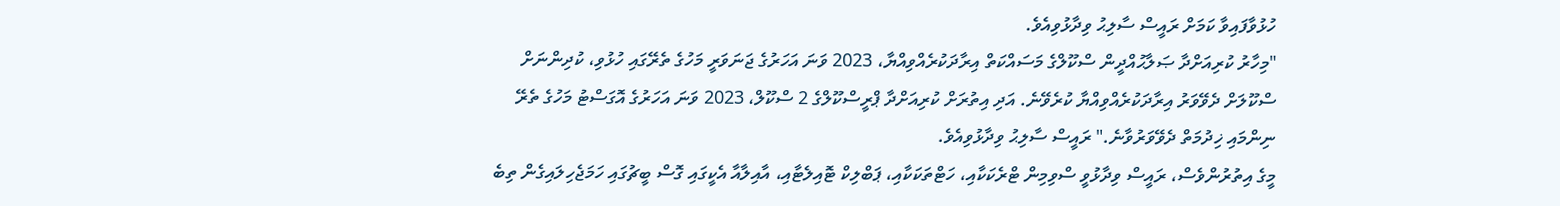ހުޅުވާފައިވާ ކަމަށް ރައީސް ސާލިޙު ވިދާޅުވިއެވެ.
"މިހާރު ކުރިއަށްދާ ޞަލާޙުއްދީން ސްކޫލްގެ މަސައްކަތް އިރާދަކުރެއްވިއްޔާ، 2023 ވަނަ އަހަރުގެ ޖަނަވަރީ މަހުގެ ތެރޭގައި ހުޅުވި، ކުދިންނަށް ސްކޫލަށް ދެވޭވަރު އިރާދަކުރެއްވިއްޔާ ކުރެވޭނެ. އަދި އިތުރަށް ކުރިއަށްދާ ޕްރީސްކޫލްގެ 2 ސްކޫލް، 2023 ވަނަ އަހަރުގެ އޮގަސްޓު މަހުގެ ތެރޭ ނިންމައި ޚިދުމަތް ދެވޭވަރުވާނެ." ރައީސް ސާލިޙު ވިދާޅުވިއެވެ.
މީގެ އިތުރުންވެސް، ރައީސް ވިދާޅުވީ ސްވިމިން ޓްރެކަކާއި، ހަޓްތަކަކާއި، ޕަބްލިކް ޓޮއިލެޓާއި، އާއިލާއާ އެކީގައި ގޮސް ބީޗުގައި ހަމަޖެހިލައިގެން ތިބެ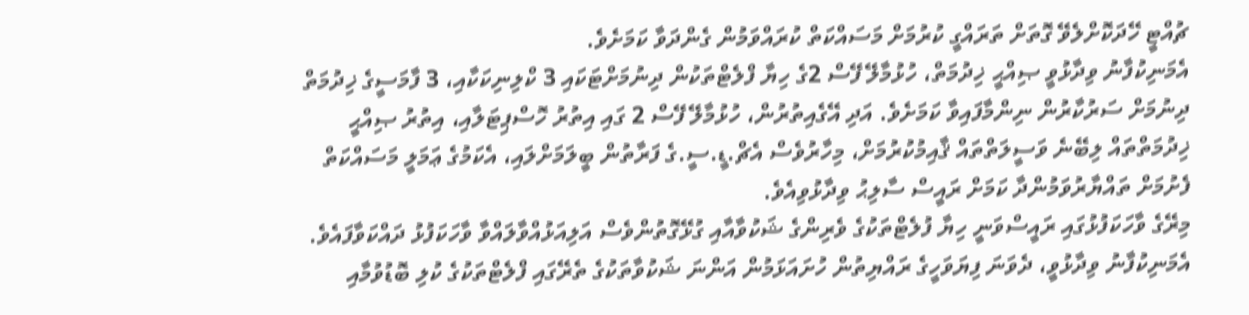ޗުއްޓީ ހޭދަކޮށްލެވޭ ގޮތަށް ތަރައްގީ ކުރުމަށް މަސައްކަތް ކުރައްވަމުން ގެންދަވާ ކަމަށެވެ.
އެމަނިކުފާނު ވިދާޅުވީ ޞިއްޙީ ޚިދުމަތް، ހުޅުމާލޭ ފޭސް 2ގެ ހިޔާ ފްލެޓްތަކުން ދިނުމަށްޓަކައި 3 ކްލިނިކަކާއި، 3 ފާމަސީގެ ޚިދުމަތް ދިނުމަށް ސަރުކާރުން ނިންމާފައިވާ ކަމަށެވެ. އަދި އޭގެއިތުރުން، ހުޅުމާލޭ ފޭސް 2 ގައި އިތުރު ހޮސްޕިޓަލާއި، އިތުރު ޞިއްޙީ ޚިދުމަތްތައް ލިބޭނެ ވަސީލަތްތައް ޤާއިމުކުރުމަށް، މިހާރުވެސް އެޗް.ޑީ.ސީ.ގެ ފަރާތުން ބީލަމަށްލައި، އެކަމުގެ ޢަމަލީ މަސައްކަތް ފެށުމަށް ތައްޔާރުވަމުންދާ ކަމަށް ރައީސް ސާލިޙު ވިދާޅުވިއެވެ.
މިރޭގެ ވާހަކަފުޅުގައި ރައީސްވަނީ ހިޔާ ފުލެޓްތަކުގެ ވެރިންގެ ޝަކުވާއާއި ގުޅޭގޮތުންވެސް އަލިއަޅުއްވާލައްވާ ވާހަކަފުޅު ދައްކަވާފައެވެ. އެމަނިކުފާނު ވިދާޅުވީ، ދެވަނަ ފިޔަވަހީގެ ރައްޔިތުން ހުށައަޅަމުން އަންނަ ޝަކުވާތަކުގެ ތެރޭގައި ފްލެޓްތަކުގެ ކުލި ބޮޑުވުމާއި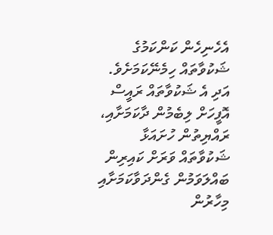އެހެނިހެން ކަންކަމުގެ ޝަކުވާތައް ހިމެނޭކަމަށެވެ. އަދި އެ ޝަކުވާތައް ރައީސް އޮފީހަށް ލިބެމުން ދާކަމަށާއި، ރައްޔިތުން ހުށައަޅާ ޝަކުވާތައް ވަރަށް ކައިރިން ބައްލަވަމުން ގެންދަވާކަމަށާއި މިހާރުން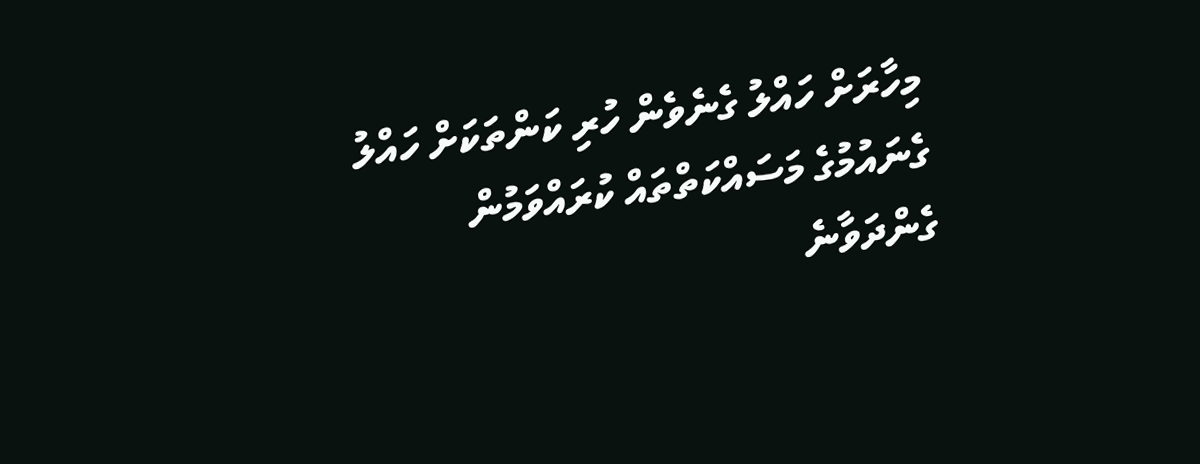މިހާރަށް ހައްލު ގެނެވެން ހުރި ކަންތަކަށް ހައްލު ގެނައުމުގެ މަސައްކަތްތައް ކުރައްވަމުން ގެންދަވާނެ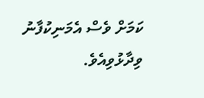ކަމަށް ވެސް އެމަނިކުފާނު ވިދާޅުވިއެވެ.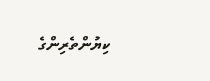ކިޔުންތެރިންގެ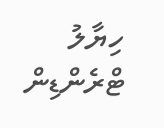ހިޔާލު
ޓްރެންޑިން